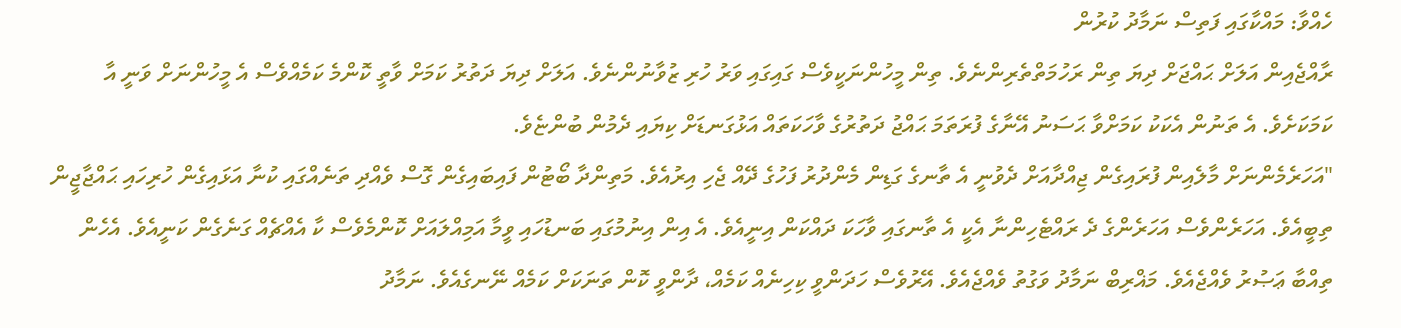ހެއްވާ: މައްކާގައި ފަތިސް ނަމާދު ކުރުން
ރާއްޖެއިން އަލަށް ޙައްޖަށް ދިޔަ ތިން ރަހުމަތްތެރިންނެވެ. ތިން މީހުންނަކީވެސް ގައިގައި ވަރު ހުރި ޒުވާނުންނެވެ. އަލަށް ދިޔަ ދަތުރު ކަމަށް ވާތީ ކޮންމެ ކަމެއްވެސް އެ މީހުންނަށް ވަނީ އާ ކަމަކަށެވެ. އެ ތަނުން އެކަކު ކަމަށްވާ ޙަސަނު އޭނާގެ ފުރަތަމަ ޙައްޖު ދަތުރުގެ ވާހަކަތައް އަޅުގަނޑަށް ކިޔައި ދެމުން ބުންޏެވެ.
"އަހަރެމެންނަށް މާލެއިން ފުރައިގެން ޖިއްދާއަށް ދެވުނީ އެ ތާނގެ ގަޑިން މެންދުރު ފަހުގެ ދޭއް ޖެހި އިރުއެވެ. މަތިންދާ ބޯޓުން ފައިބައިގެން ގޮސް ވެއްދި ތަނެއްގައި ކުނާ އަޅައިގެން ހުރިހައި ޙައްޖާޖީން ތިބީއެވެ. އަހަރެންވެސް އަހަރެންގެ ދެ ރައްޓެހިންނާ އެކީ އެ ތާނގައި ވާހަކަ ދައްކަން އިނީއެވެ. އެ އިން އިނުމުގައި ބަނޑުހައި ވީމާ އަމިއްލައަށް ކޮންމެވެސް ކާ އެއްޗެއް ގަނެގެން ކަނީއެވެ. އެހެން ތިއްބާ ޢަޞުރު ވެއްޖެއެވެ. މަޣްރިބް ނަމާދު ވަގުތު ވެއްޖެއެވެ. އޭރުވެސް ހަދަންވީ ކިހިނެއް ކަމެއް، ދާންވީ ކޮން ތަނަކަށް ކަމެއް ނޭނގެއެވެ. ނަމާދު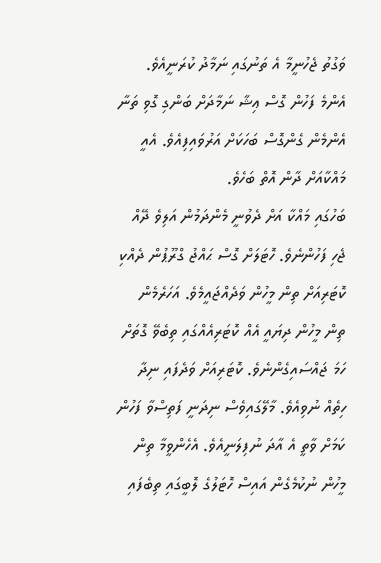ވަގުތު ޖެހުނީމާ އެ ތަނުގައި ނަމާދު ކުރަނީއެވެ.
އެންމެ ފަހުން ގޮސް ޢިޝާ ނަމާދަށް ބަންގި ގޮވި ތަނާ އެންމެން ގެންގޮސް ބަހަކަށް އަރުވައިފިއެވެ. އެއީ މައްކާއަށް ދާން އޮތް ބަހެވެ.
ބަހުގައި މައްކާ އަށް ދެވުނީ މެންދަމުން އަލިވެ ދޭއް ޖެހި ފަހުންނެވެ. ހޮޓަލަށް ގޮސް ޙައްޖު ގްރޫޕުން ދެއްކި ކޮޓަރިއަށް ތިން މީހުން ވަދެއްޖައީމެވެ. އަހަރެމެން ތިން މީހުން ދިޔައީ އެއް ކޮޓަރިއެއްގައި ތިބެވޭ ގޮތަށް ހަމަ ޖައްސައިގެންނެވެ. ކޮޓަރިއަށް ވަދެފައި ނިދާ ހިތެއް ނުވިއެވެ. މާލޭގައިވެސް ނިދަނީ ފަތިސްވާ ފަހުން ކަމަށް ވާތީ އެ އާދަ ނުފިލަނީއެވެ. އެހެންވީމާ ތިން މީހުން ނުކުމެގެން އައިސް ހޮޓަލުގެ ލޮބީގައި ތިބެފައި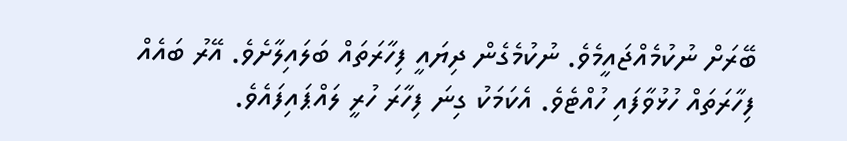ބޭރަށް ނުކުމެއްޖައީމެވެ. ނުކުމެގެން ދިޔައީ ފިހާރަތައް ބަލައިލާށެވެ. އޭރު ބައެއް ފިހާރަތައް ހުޅުވާފައި ހުއްޓެވެ. އެކަމަކު ގިނަ ފިހާރަ ހުރީ ލައްޕައިފައެވެ.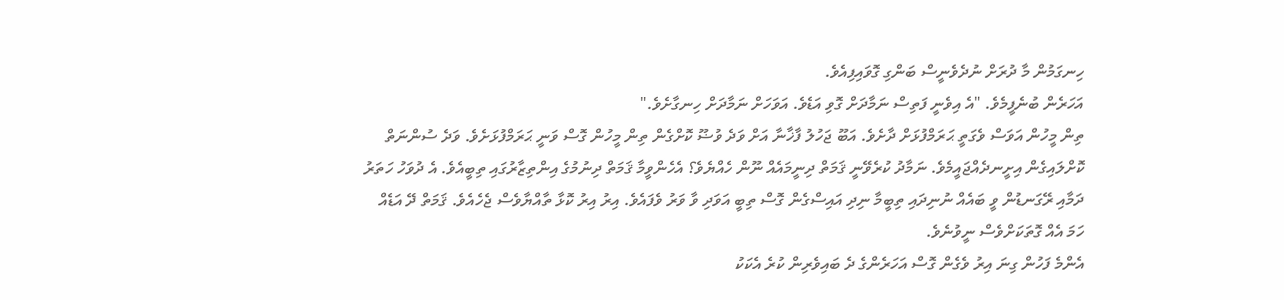ހިނގަމުން މާ ދުރަށް ނުދެވެނީސް ބަންގި ގޮވައިފިއެވެ.
އަހަރެން ބުނެފީމެވެ. "އެ އިވެނީ ފަތިސް ނަމާދަށް ގޮވި އަޑެވެ. އަވަހަށް ނަމާދަށް ހިނގާށެވެ."
ތިން މީހުން އަވަސް ވެގަތީ ޙަރަމްފުޅަށް ދާށެވެ. އަބޫ ޖަހުލު ފާޚާނާ އަށް ވަދެ ވުޟޫ ކޮށްގެން ތިން މީހުން ގޮސް ވަނީ ޙަރަމްފުޅަށެވެ. ވަދެ ސުންނަތް ކޮށްލައިގެން އިށީނދެއްޖައީމެވެ. ނަމާދު ކުރެވޭނީ ޤަމަތް ދިނީމައެއް ނޫން ހެއްޔެވެ؟ އެހެންވީމާ ޤަމަތް ދިނުމުގެ އިންތިޒާރުގައި ތިބީއެވެ. އެ ދުވަހު ހަތަރު ދަމާއި ރޭގަނޑުން ވީ ބައެއް ނުނިދައި ތިބީމާ ނިދި އައިސްގެން ގޮސް ތިބީ އަވަދި ވާ ވަރު ވެފައެވެ. އިރު އިރު ކޮޅާ ތާއްޔާވެސް ޖެހެއެވެ. ޤަމަތް ދޭ އަޑެއް ހަމަ އެއް ގޮތަކަށްވެސް ނީވުނެވެ.
އެންމެ ފަހުން ގިނަ އިރު ވެގެން ގޮސް އަހަރެންގެ ދެ ބައިވެރިން ކުރެ އެކަކު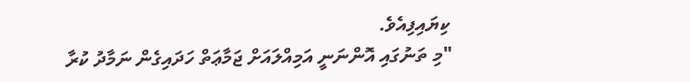ކިޔައިފިއެވެ.
"މި ތަނުގައި އޮންނަނީ އަމިއްލައަށް ޖަމާޢަތް ހަދައިގެން ނަމާދު ކުރާ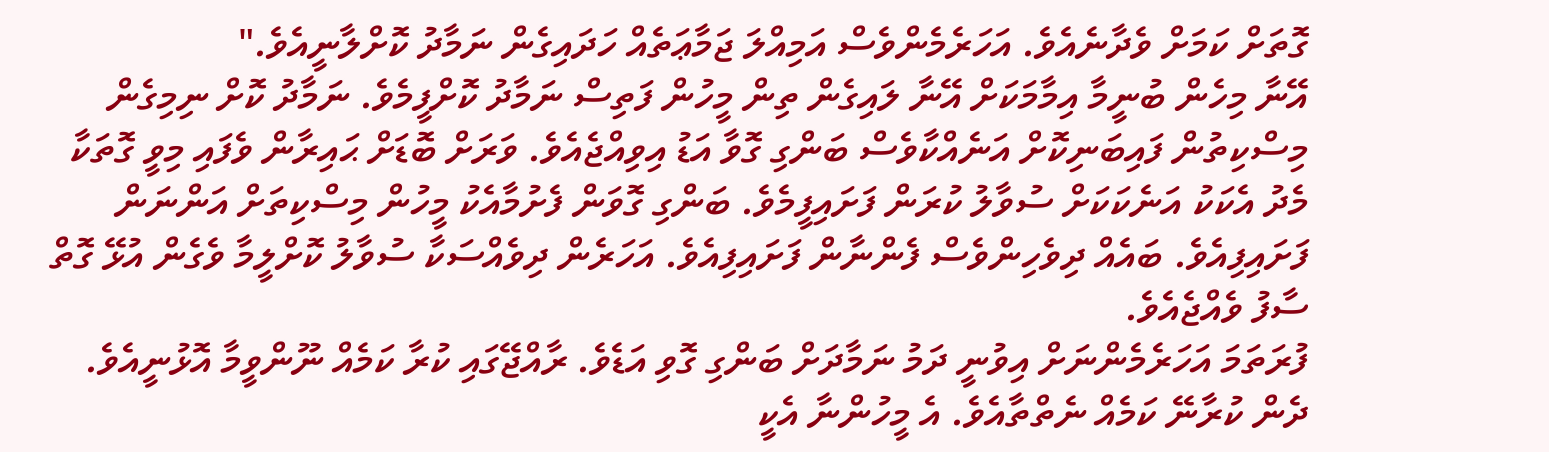ގޮތަށް ކަމަށް ވެދާނެއެވެ. އަހަރެމެންވެސް އަމިއްލަ ޖަމާޢަތެއް ހަދައިގެން ނަމާދު ކޮށްލާނީއެވެ."
އޭނާ މިހެން ބުނީމާ އިމާމަކަށް އޭނާ ލައިގެން ތިން މީހުން ފަތިސް ނަމާދު ކޮށްފީމެވެ. ނަމާދު ކޮށް ނިމިގެން މިސްކިތުން ފައިބަނިކޮށް އަނެއްކާވެސް ބަންގި ގޮވާ އަޑު އިވިއްޖެއެވެ. ވަރަށް ބޮޑަށް ޙައިރާން ވެފައި މިވީ ގޮތަކާ މެދު އެކަކު އަނެކަކަށް ސުވާލު ކުރަން ފަށައިފީމެވެ. ބަންގި ގޮވަން ފެށުމާއެކު މީހުން މިސްކިތަށް އަންނަން ފަށައިފިއެވެ. ބައެއް ދިވެހިންވެސް ފެންނާން ފަށައިފިއެވެ. އަހަރެން ދިވެއްސަކާ ސުވާލު ކޮށްލީމާ ވެގެން އުޅޭ ގޮތް ސާފު ވެއްޖެއެވެ.
ފުރަތަމަ އަހަރެމެންނަށް އިވުނީ ދަމު ނަމާދަށް ބަންގި ގޮވި އަޑެވެ. ރާއްޖޭގައި ކުރާ ކަމެއް ނޫންވީމާ އޮޅުނީއެވެ. ދެން ކުރާނޭ ކަމެއް ނެތްތާއެވެ. އެ މީހުންނާ އެކީ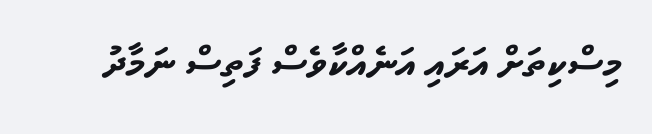މިސްކިތަށް އަރައި އަނެއްކާވެސް ފަތިސް ނަމާދު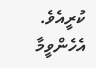ކުރީއެވެ. އެހެންވީމާ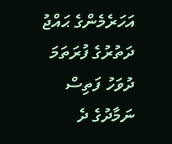އަހަރެމެންގެ ޙައްޖު ދަތުރުގެ ފުރަތަމަ ދުވަހު ފަތިސް ނަމާދުގެ ދެ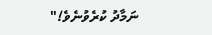ނަމާދު ކުރެވުނެވެ!"